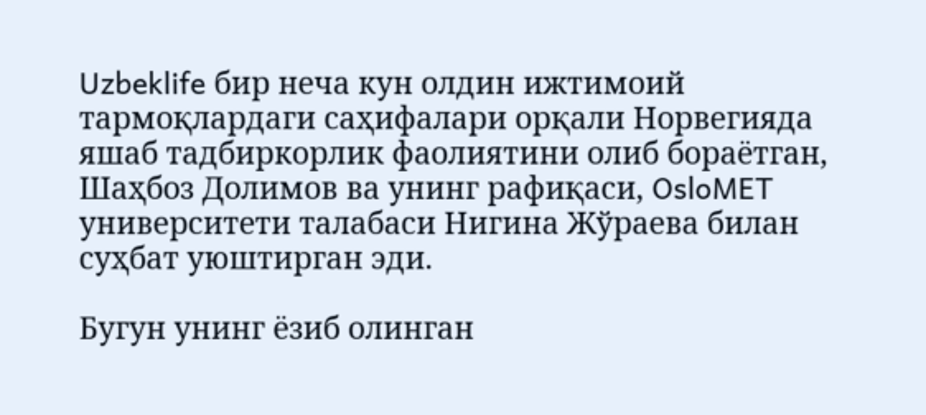Uzbeklife бир неча кун олдин ижтимоий тармоқлардаги саҳифалари орқали Норвегияда яшаб тадбиркорлик фаолиятини олиб бораётган, Шаҳбоз Долимов ва унинг рафиқаси, OsloMET университети талабаси Нигина Жўраева билан суҳбат уюштирган эди.

Бугун унинг ёзиб олинган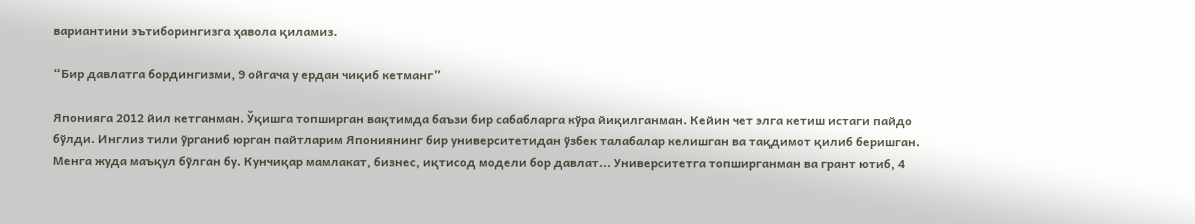вариантини эътиборингизга ҳавола қиламиз.

“Бир давлатга бордингизми, 9 ойгача у ердан чиқиб кетманг”

Японияга 2012 йил кетганман. Ўқишга топширган вақтимда баъзи бир сабабларга кўра йиқилганман. Кейин чет элга кетиш истаги пайдо бўлди. Инглиз тили ўрганиб юрган пайтларим Япониянинг бир университетидан ўзбек талабалар келишган ва тақдимот қилиб беришган. Менга жуда маъқул бўлган бу. Кунчиқар мамлакат, бизнес, иқтисод модели бор давлат... Университетга топширганман ва грант ютиб, 4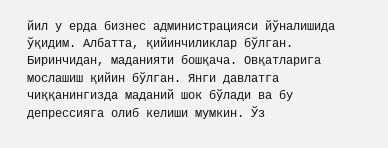йил у ерда бизнес администрацияси йўналишида ўқидим. Албатта, қийинчиликлар бўлган. Биринчидан, маданияти бошқача. Овқатларига мослашиш қийин бўлган. Янги давлатга чиққанингизда маданий шок бўлади ва бу депрессияга олиб келиши мумкин. Ўз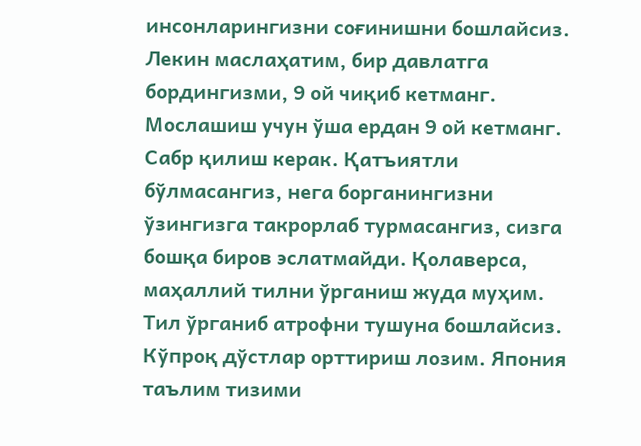инсонларингизни соғинишни бошлайсиз. Лекин маслаҳатим, бир давлатга бордингизми, 9 ой чиқиб кетманг. Мослашиш учун ўша ердан 9 ой кетманг. Сабр қилиш керак. Қатъиятли бўлмасангиз, нега борганингизни ўзингизга такрорлаб турмасангиз, сизга бошқа биров эслатмайди. Қолаверса, маҳаллий тилни ўрганиш жуда муҳим. Тил ўрганиб атрофни тушуна бошлайсиз. Кўпроқ дўстлар орттириш лозим. Япония таълим тизими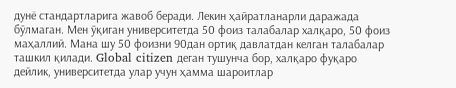дунё стандартларига жавоб беради. Лекин ҳайратланарли даражада бўлмаган. Мен ўқиган университетда 50 фоиз талабалар халқаро, 50 фоиз маҳаллий. Мана шу 50 фоизни 90дан ортиқ давлатдан келган талабалар ташкил қилади. Global citizen деган тушунча бор, халқаро фуқаро дейлик, университетда улар учун ҳамма шароитлар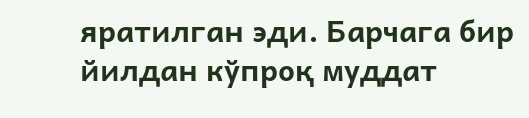яратилган эди. Барчага бир йилдан кўпроқ муддат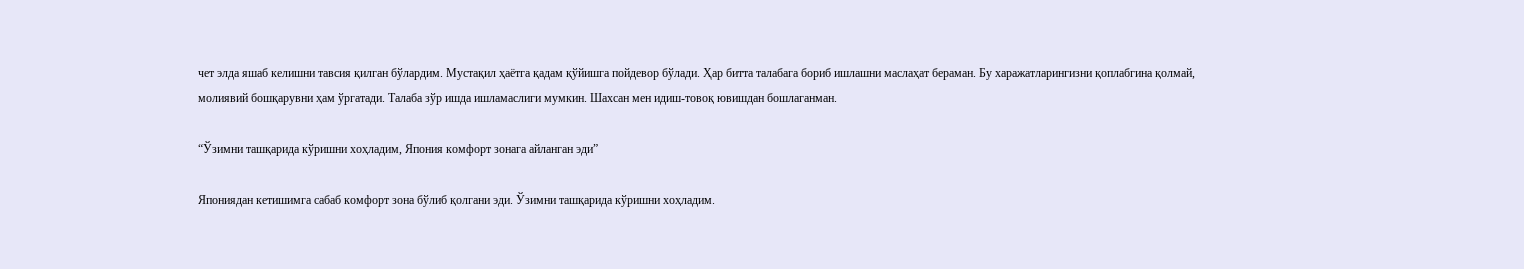чет элда яшаб келишни тавсия қилган бўлардим. Мустақил ҳаётга қадам қўйишга пойдевор бўлади. Ҳар битта талабага бориб ишлашни маслаҳат бераман. Бу харажатларингизни қоплабгина қолмай, молиявий бошқарувни ҳам ўргатади. Талаба зўр ишда ишламаслиги мумкин. Шахсан мен идиш-товоқ ювишдан бошлаганман.

“Ўзимни ташқарида кўришни хоҳладим, Япония комфорт зонага айланган эди”

Япониядан кетишимга сабаб комфорт зона бўлиб қолгани эди. Ўзимни ташқарида кўришни хоҳладим.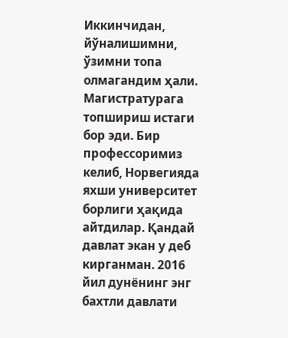Иккинчидан, йўналишимни, ўзимни топа олмагандим ҳали. Магистратурага топшириш истаги бор эди. Бир профессоримиз келиб, Норвегияда яхши университет борлиги ҳақида айтдилар. Қандай давлат экан у деб кирганман. 2016 йил дунёнинг энг бахтли давлати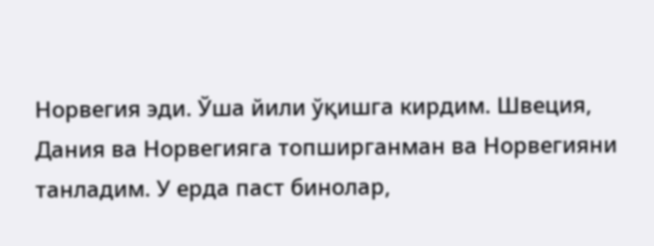Норвегия эди. Ўша йили ўқишга кирдим. Швеция, Дания ва Норвегияга топширганман ва Норвегияни танладим. У ерда паст бинолар,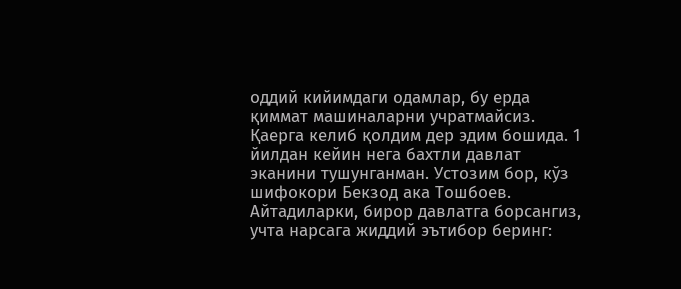оддий кийимдаги одамлар, бу ерда қиммат машиналарни учратмайсиз. Қаерга келиб қолдим дер эдим бошида. 1 йилдан кейин нега бахтли давлат эканини тушунганман. Устозим бор, кўз шифокори Бекзод ака Тошбоев. Айтадиларки, бирор давлатга борсангиз, учта нарсага жиддий эътибор беринг: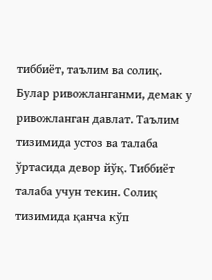тиббиёт, таълим ва солиқ. Булар ривожланганми, демак у ривожланган давлат. Таълим тизимида устоз ва талаба ўртасида девор йўқ. Тиббиёт талаба учун текин. Солиқ тизимида қанча кўп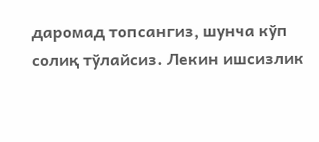даромад топсангиз, шунча кўп солиқ тўлайсиз. Лекин ишсизлик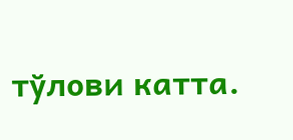тўлови катта.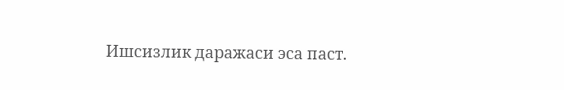Ишсизлик даражаси эса паст.